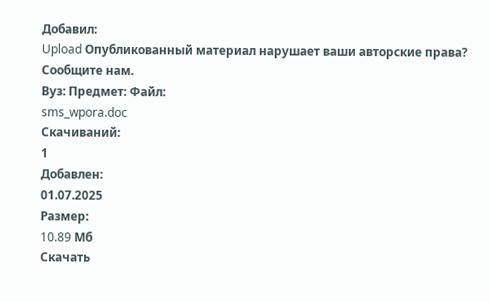Добавил:
Upload Опубликованный материал нарушает ваши авторские права? Сообщите нам.
Вуз: Предмет: Файл:
sms_wpora.doc
Скачиваний:
1
Добавлен:
01.07.2025
Размер:
10.89 Mб
Скачать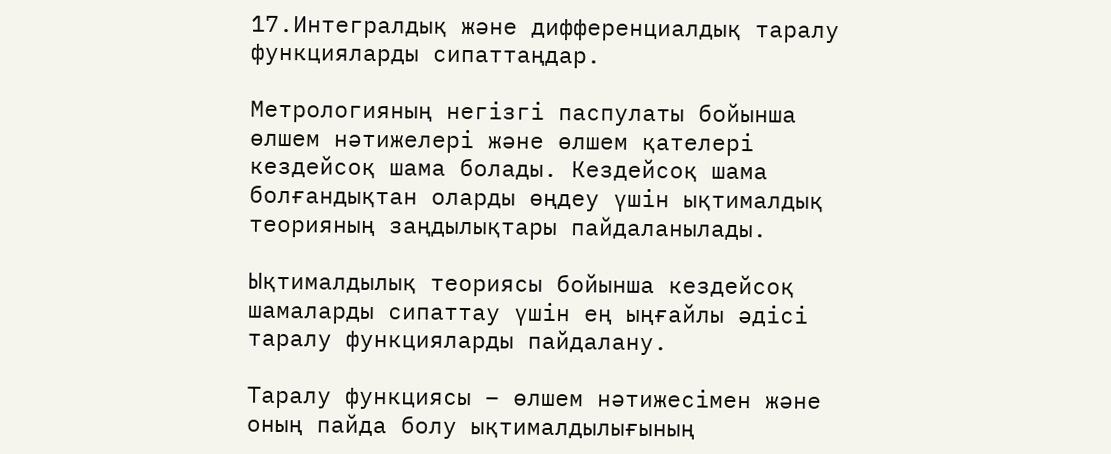17.Интегралдық және дифференциалдық таралу функцияларды сипаттаңдар.

Метрологияның негізгі паспулаты бойынша өлшем нәтижелері және өлшем қателері кездейсоқ шама болады. Кездейсоқ шама болғандықтан оларды өңдеу үшін ықтималдық теорияның заңдылықтары пайдаланылады.

Ықтималдылық теориясы бойынша кездейсоқ шамаларды сипаттау үшін ең ыңғайлы әдісі таралу функцияларды пайдалану.

Таралу функциясы – өлшем нәтижесімен және оның пайда болу ықтималдылығының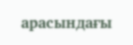арасындағы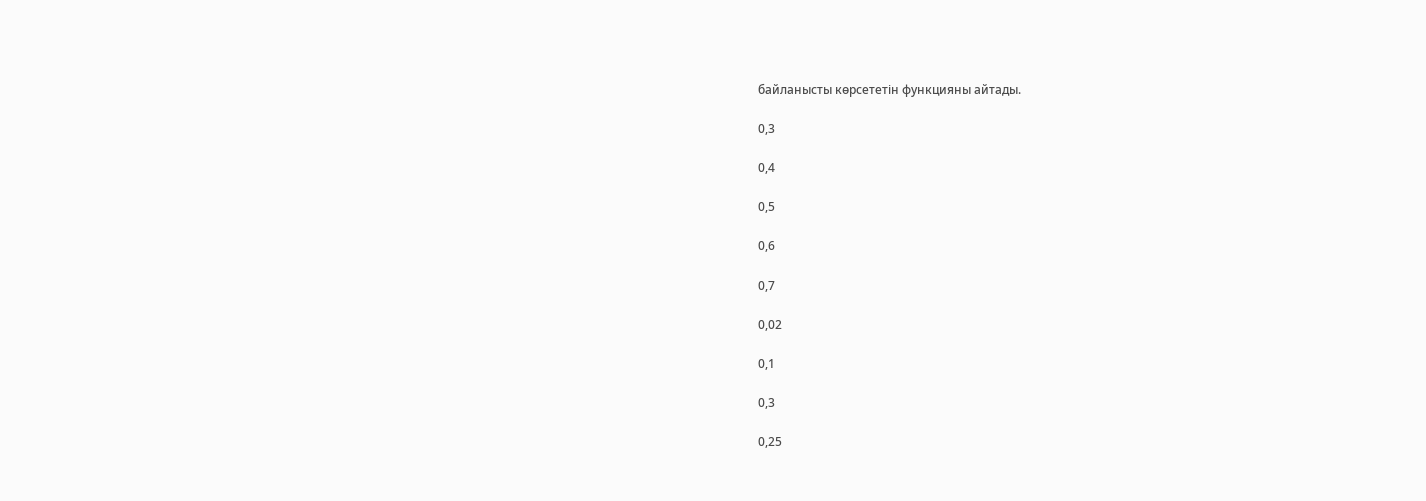байланысты көрсететін функцияны айтады.

0,3

0,4

0,5

0,6

0,7

0,02

0,1

0,3

0,25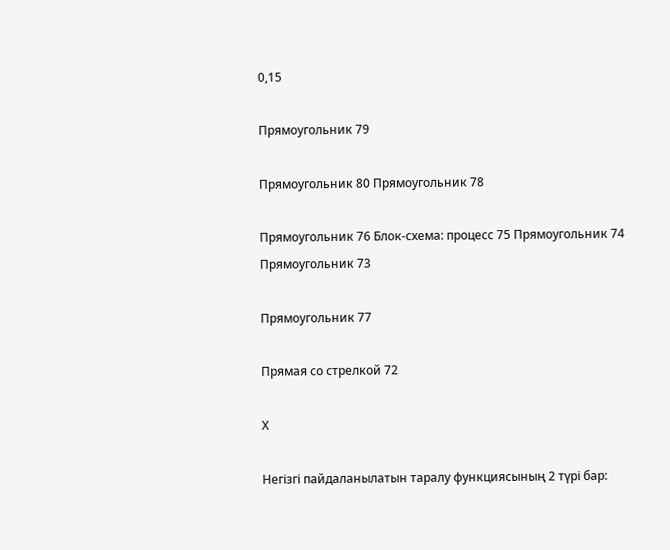0,15

Прямоугольник 79

Прямоугольник 80 Прямоугольник 78

Прямоугольник 76 Блок-схема: процесс 75 Прямоугольник 74 Прямоугольник 73

Прямоугольник 77

Прямая со стрелкой 72

Х

Негізгі пайдаланылатын таралу функциясының 2 түрі бар: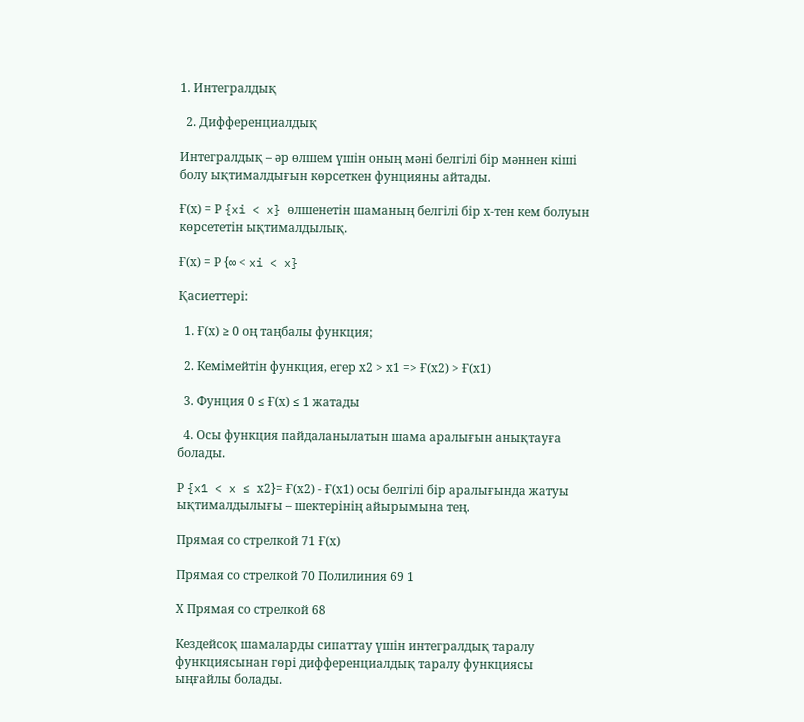1. Интегралдық

  2. Дифференциалдық

Интегралдық – әр өлшем үшін оның мәні белгілі бір мәннен кіші болу ықтималдығын көрсеткен фунцияны айтады.

Ғ(х) = Р {xi < x} өлшенетін шаманың белгілі бір х-тен кем болуын көрсететін ықтималдылық.

Ғ(х) = Р {∞ < xi < x}

Қасиеттері:

  1. Ғ(х) ≥ 0 оң таңбалы функция;

  2. Кемімейтін функция, егер х2 > х1 => Ғ(х2) > Ғ(х1)

  3. Фунция 0 ≤ Ғ(х) ≤ 1 жатады

  4. Осы функция пайдаланылатын шама аралығын анықтауға болады.

Р {x1 < x ≤ х2}= Ғ(х2) - Ғ(х1) осы белгілі бір аралығында жатуы ықтималдылығы – шектерінің айырымына тең.

Прямая со стрелкой 71 Ғ(х)

Прямая со стрелкой 70 Полилиния 69 1

Х Прямая со стрелкой 68

Кездейсоқ шамаларды сипаттау үшін интегралдық таралу функциясынан гөрі дифференциалдық таралу функциясы ыңғайлы болады.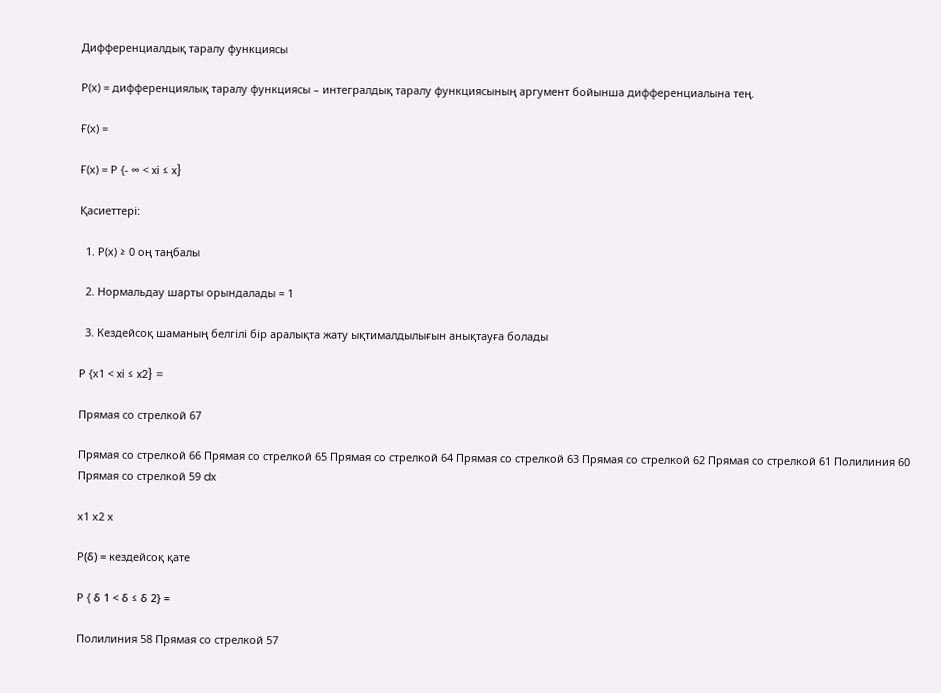Дифференциалдық таралу функциясы

Р(х) = дифференциялық таралу функциясы – интегралдық таралу функциясының аргумент бойынша дифференциалына тең.

Ғ(х) =

Ғ(х) = Р {- ∞ < xi ≤ x}

Қасиеттері:

  1. Р(х) ≥ 0 оң таңбалы

  2. Нормальдау шарты орындалады = 1

  3. Кездейсоқ шаманың белгілі бір аралықта жату ықтималдылығын анықтауға болады

Р {х1 < xi ≤ x2} =

Прямая со стрелкой 67

Прямая со стрелкой 66 Прямая со стрелкой 65 Прямая со стрелкой 64 Прямая со стрелкой 63 Прямая со стрелкой 62 Прямая со стрелкой 61 Полилиния 60 Прямая со стрелкой 59 dx

х1 х2 х

Р(δ) = кездейсоқ қате

Р { δ 1 < δ ≤ δ 2} =

Полилиния 58 Прямая со стрелкой 57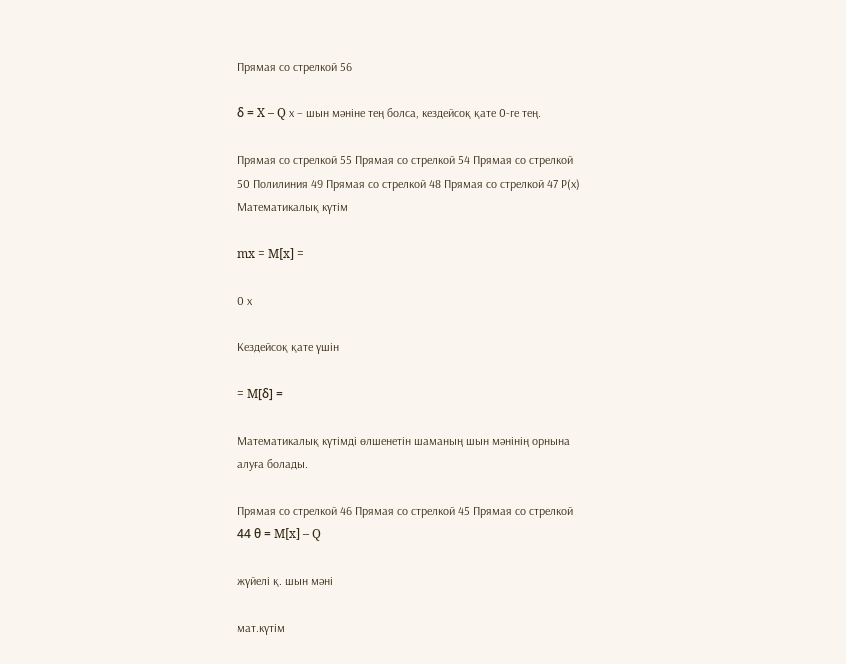Прямая со стрелкой 56

δ = X – Q х – шын мәніне тең болса, кездейсоқ қате 0-ге тең.

Прямая со стрелкой 55 Прямая со стрелкой 54 Прямая со стрелкой 50 Полилиния 49 Прямая со стрелкой 48 Прямая со стрелкой 47 Р(х) Математикалық күтім

mx = M[x] =

0 х

Кездейсоқ қате үшін

= M[δ] =

Математикалық күтімді өлшенетін шаманың шын мәнінің орнына алуға болады.

Прямая со стрелкой 46 Прямая со стрелкой 45 Прямая со стрелкой 44 θ = M[x] – Q

жүйелі қ. шын мәні

мат.күтім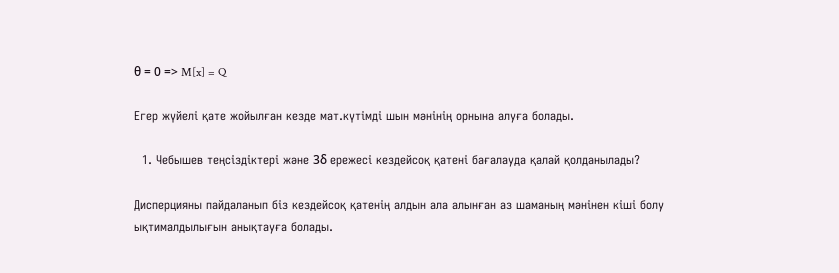θ = 0 => M[x] = Q

Егер жүйелі қате жойылған кезде мат.күтімді шын мәнінің орнына алуға болады.

  1. Чебышев теңсіздіктері және 3δ ережесі кездейсоқ қатені бағалауда қалай қолданылады?

Дисперцияны пайдаланып біз кездейсоқ қатенің алдын ала алынған аз шаманың мәнінен кіші болу ықтималдылығын анықтауға болады.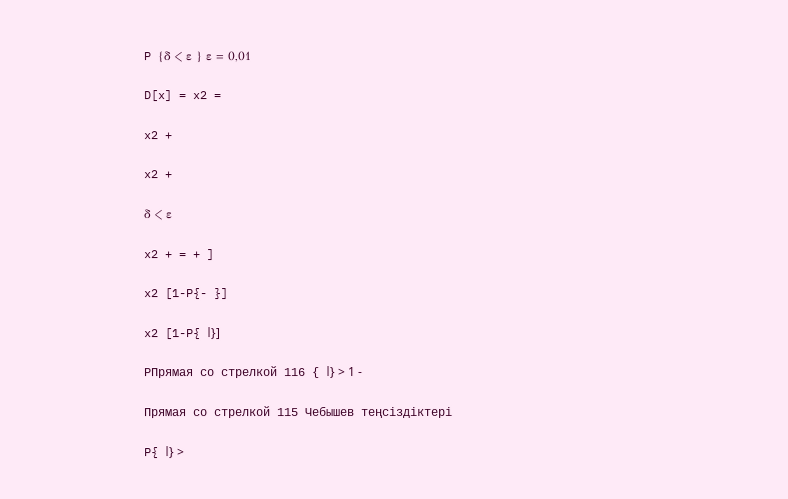P {δ < ε } ε = 0,01

D[x] = x2 =

x2 +

x2 +

δ < ε

x2 + = + ]

x2 [1-P{- }]

x2 [1-P{ ǀ}]

PПрямая со стрелкой 116 { ǀ} > 1 -

Прямая со стрелкой 115 Чебышев теңсіздіктері

P{ ǀ} >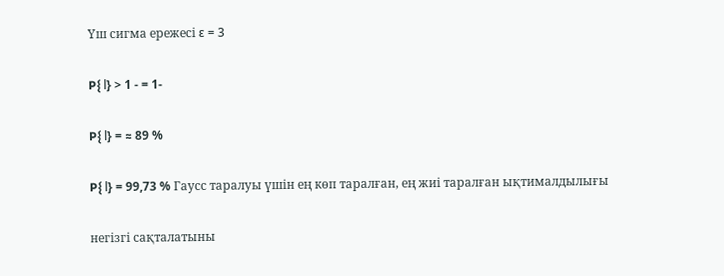Үш сигма ережесі ε = 3

P{ ǀ} > 1 - = 1-

P{ ǀ} = ≈ 89 %

P{ ǀ} = 99,73 % Гаусс таралуы үшін ең көп таралған, ең жиі таралған ықтималдылығы

негізгі сақталатыны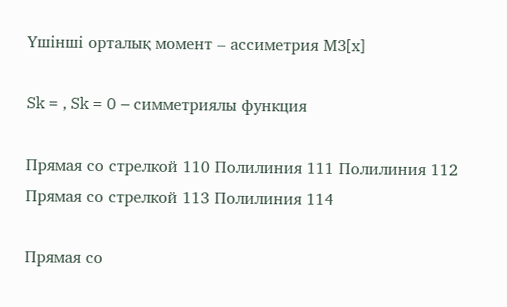Үшінші орталық момент – ассиметрия М3[x]

Sk = , Sk = 0 – симметриялы функция

Прямая со стрелкой 110 Полилиния 111 Полилиния 112 Прямая со стрелкой 113 Полилиния 114

Прямая со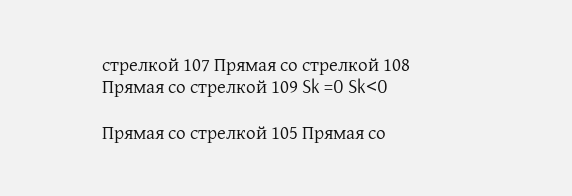стрелкой 107 Прямая со стрелкой 108 Прямая со стрелкой 109 Sk =0 Sk<0

Прямая со стрелкой 105 Прямая со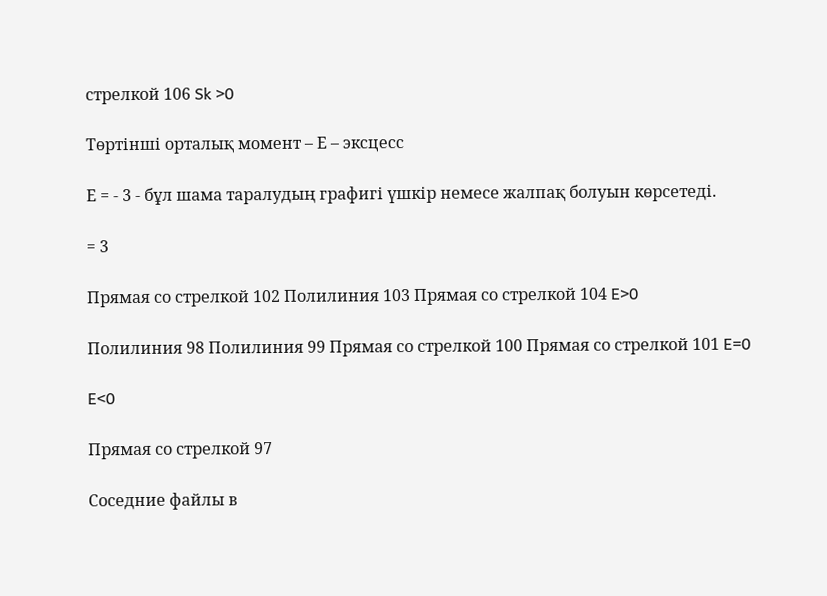стрелкой 106 Sk >0

Төртінші орталық момент – Е – эксцесс

Е = - 3 - бұл шама таралудың графигі үшкір немесе жалпақ болуын көрсетеді.

= 3

Прямая со стрелкой 102 Полилиния 103 Прямая со стрелкой 104 E>0

Полилиния 98 Полилиния 99 Прямая со стрелкой 100 Прямая со стрелкой 101 E=0

E<0

Прямая со стрелкой 97

Соседние файлы в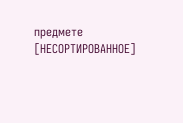предмете [НЕСОРТИРОВАННОЕ]